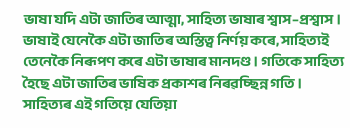ভাষা যদি এটা জাতিৰ আত্মা, সাহিত্য ভাষাৰ শ্বাস–প্ৰশ্বাস। ভাষাই যেনেকৈ এটা জাতিৰ অস্তিত্ব নিৰ্ণয় কৰে, সাহিত্যই তেনেকৈ নিৰূপণ কৰে এটা ভাষাৰ মানদণ্ড। গতিকে সাহিত্য হৈছে এটা জাতিৰ ভাষিক প্ৰকাশৰ নিৰৱচ্ছিন্ন গতি। সাহিত্যৰ এই গতিয়ে যেতিয়া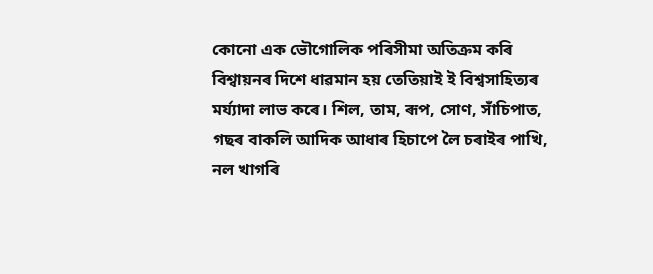কোনো এক ভৌগোলিক পৰিসীমা অতিক্ৰম কৰি বিশ্বায়নৰ দিশে ধাৱমান হয় তেতিয়াই ই বিশ্বসাহিত্যৰ মৰ্য্যাদা লাভ কৰে। শিল, তাম, ৰূপ, সোণ, সাঁচিপাত, গছৰ বাকলি আদিক আধাৰ হিচাপে লৈ চৰাইৰ পাখি, নল খাগৰি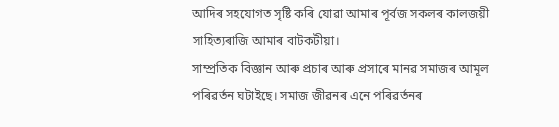আদিৰ সহযোগত সৃষ্টি কৰি যোৱা আমাৰ পূৰ্বজ সকলৰ কালজয়ী সাহিত্যৰাজি আমাৰ বাটকটীয়া।
সাম্প্ৰতিক বিজ্ঞান আৰু প্ৰচাৰ আৰু প্ৰসাৰে মানৱ সমাজৰ আমূল পৰিৱৰ্তন ঘটাইছে। সমাজ জীৱনৰ এনে পৰিৱৰ্তনৰ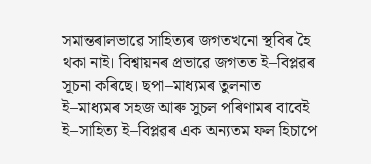সমান্তৰালভাৱে সাহিত্যৰ জগতখনো স্থবিৰ হৈ থকা নাই। বিশ্বায়নৰ প্ৰভাৱে জগতত ই–বিপ্লৱৰ সূচনা কৰিছে। ছপা–মাধ্যমৰ তুলনাত ই–মাধ্যমৰ সহজ আৰু সুচল পৰিণামৰ বাবেই ই–সাহিত্য ই–বিপ্লৱৰ এক অন্যতম ফল হিচাপে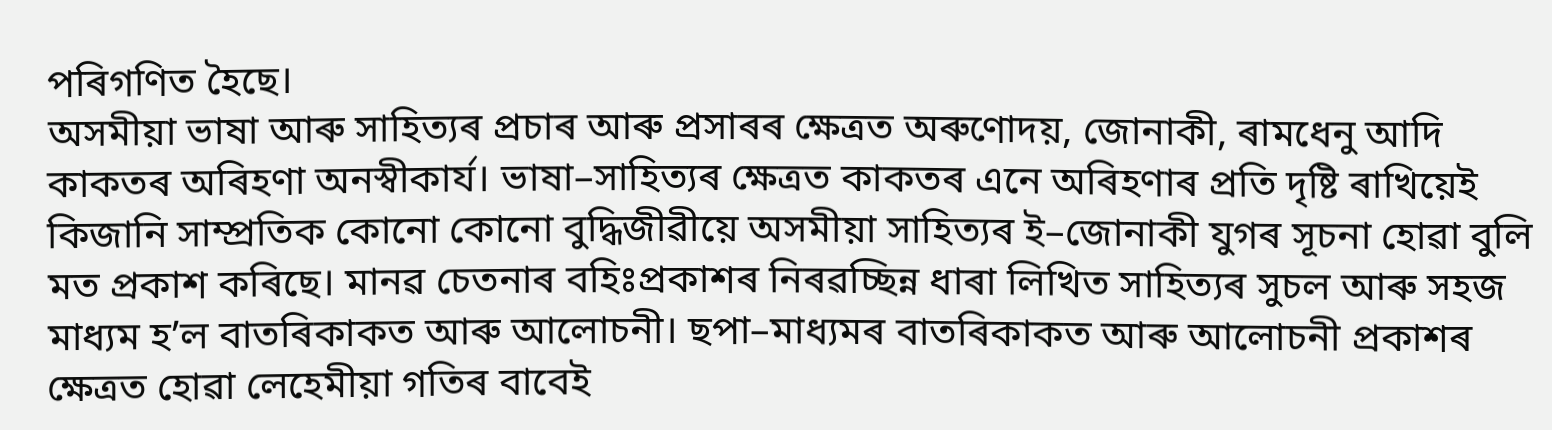পৰিগণিত হৈছে।
অসমীয়া ভাষা আৰু সাহিত্যৰ প্ৰচাৰ আৰু প্ৰসাৰৰ ক্ষেত্ৰত অৰুণোদয়, জোনাকী, ৰামধেনু আদি কাকতৰ অৰিহণা অনস্বীকাৰ্য। ভাষা–সাহিত্যৰ ক্ষেত্ৰত কাকতৰ এনে অৰিহণাৰ প্ৰতি দৃষ্টি ৰাখিয়েই কিজানি সাম্প্ৰতিক কোনো কোনো বুদ্ধিজীৱীয়ে অসমীয়া সাহিত্যৰ ই–জোনাকী যুগৰ সূচনা হোৱা বুলি মত প্ৰকাশ কৰিছে। মানৱ চেতনাৰ বহিঃপ্ৰকাশৰ নিৰৱচ্ছিন্ন ধাৰা লিখিত সাহিত্যৰ সুচল আৰু সহজ মাধ্যম হ’ল বাতৰিকাকত আৰু আলোচনী। ছপা–মাধ্যমৰ বাতৰিকাকত আৰু আলোচনী প্ৰকাশৰ ক্ষেত্ৰত হোৱা লেহেমীয়া গতিৰ বাবেই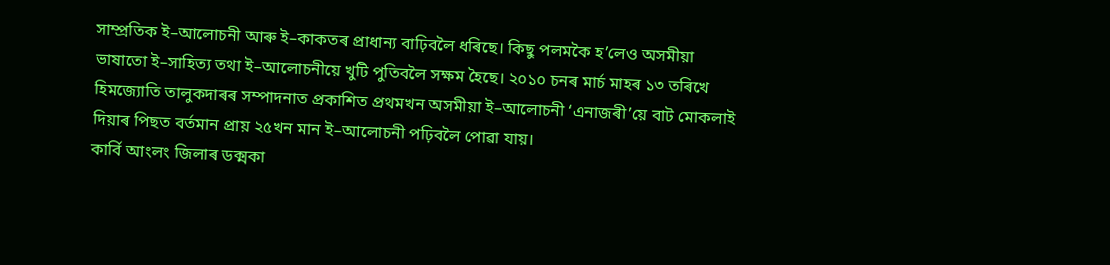সাম্প্ৰতিক ই–আলোচনী আৰু ই–কাকতৰ প্ৰাধান্য বাঢ়িবলৈ ধৰিছে। কিছু পলমকৈ হ’লেও অসমীয়া ভাষাতো ই–সাহিত্য তথা ই–আলোচনীয়ে খুটি পুতিবলৈ সক্ষম হৈছে। ২০১০ চনৰ মাৰ্চ মাহৰ ১৩ তৰিখে হিমজ্যোতি তালুকদাৰৰ সম্পাদনাত প্ৰকাশিত প্ৰথমখন অসমীয়া ই–আলোচনী ‘এনাজৰী’য়ে বাট মোকলাই দিয়াৰ পিছত বৰ্তমান প্ৰায় ২৫খন মান ই–আলোচনী পঢ়িবলৈ পোৱা যায়।
কাৰ্বি আংলং জিলাৰ ডক্মকা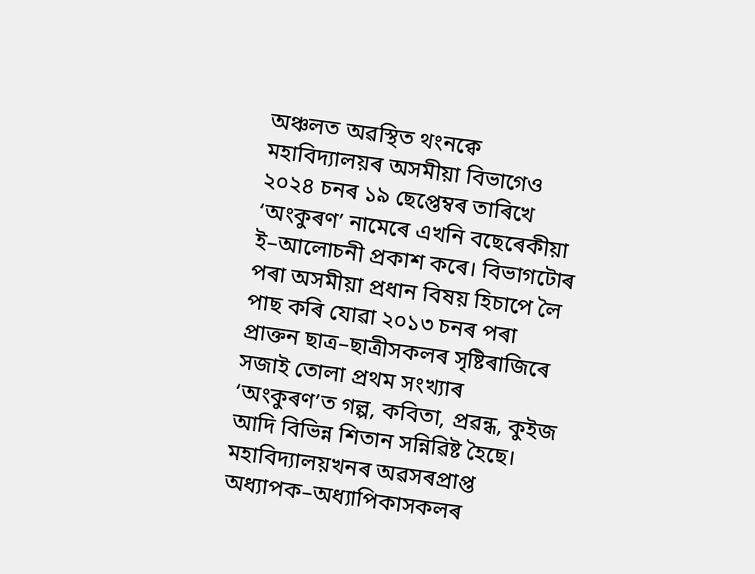অঞ্চলত অৱস্থিত থংনক্বে মহাবিদ্যালয়ৰ অসমীয়া বিভাগেও ২০২৪ চনৰ ১৯ ছেপ্তেম্বৰ তাৰিখে ‘অংকুৰণ’ নামেৰে এখনি বছেৰেকীয়া ই–আলোচনী প্ৰকাশ কৰে। বিভাগটোৰ পৰা অসমীয়া প্ৰধান বিষয় হিচাপে লৈ পাছ কৰি যোৱা ২০১৩ চনৰ পৰা প্ৰাক্তন ছাত্ৰ–ছাত্ৰীসকলৰ সৃষ্টিৰাজিৰে সজাই তোলা প্ৰথম সংখ্যাৰ ‘অংকুৰণ’ত গল্প, কবিতা, প্ৰৱন্ধ, কুইজ আদি বিভিন্ন শিতান সন্নিৱিষ্ট হৈছে। মহাবিদ্যালয়খনৰ অৱসৰপ্ৰাপ্ত অধ্যাপক–অধ্যাপিকাসকলৰ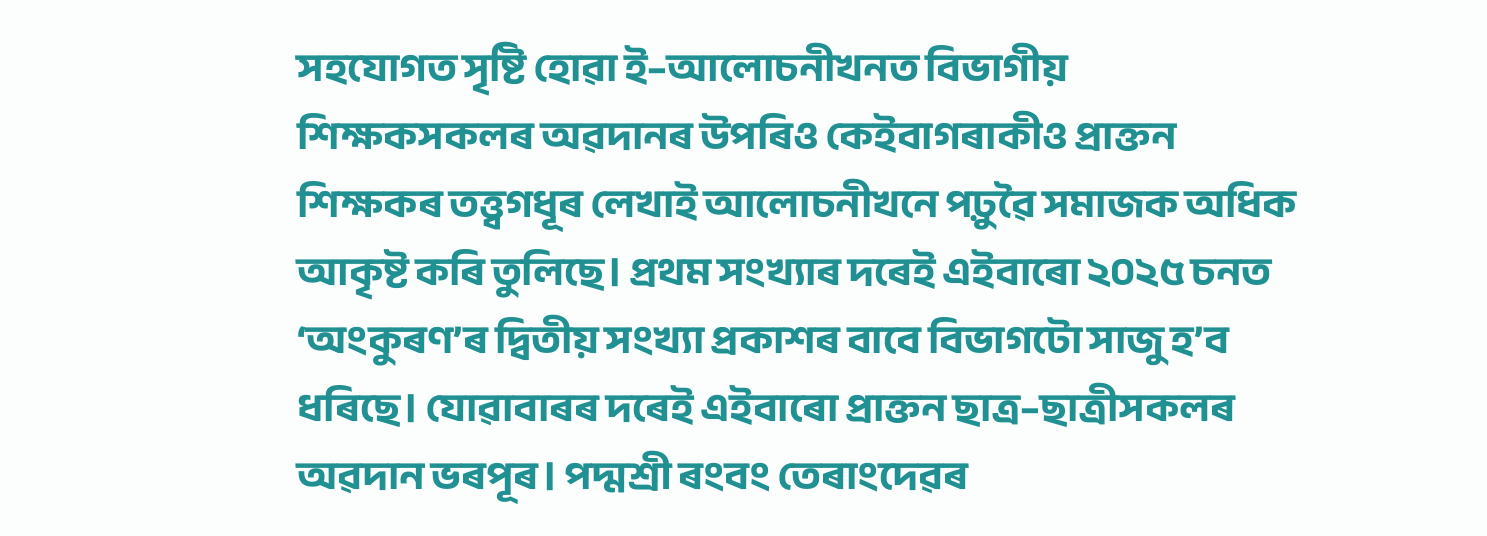সহযোগত সৃষ্টি হোৱা ই–আলোচনীখনত বিভাগীয় শিক্ষকসকলৰ অৱদানৰ উপৰিও কেইবাগৰাকীও প্ৰাক্তন শিক্ষকৰ তত্ত্বগধূৰ লেখাই আলোচনীখনে পঢ়ুৱৈ সমাজক অধিক আকৃষ্ট কৰি তুলিছে। প্ৰথম সংখ্যাৰ দৰেই এইবাৰো ২০২৫ চনত ‘অংকুৰণ’ৰ দ্বিতীয় সংখ্যা প্ৰকাশৰ বাবে বিভাগটো সাজু হ’ব ধৰিছে। যোৱাবাৰৰ দৰেই এইবাৰো প্ৰাক্তন ছাত্ৰ–ছাত্ৰীসকলৰ অৱদান ভৰপূৰ। পদ্মশ্ৰী ৰংবং তেৰাংদেৱৰ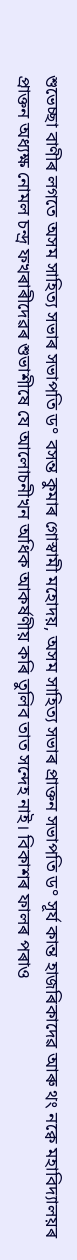শুভেচ্ছা বাণীৰ লগতে অসম সাহিত্য সভাৰ সভাপতি ড° বসন্ত কুমাৰ গোস্বামী মহোদয়, অসম সাহিত্য সভাৰ প্ৰাক্তন সভাপতি ড° সূৰ্য কান্ত হাজৰিকাদেৱ আৰু থং নক্বে মহাবিদ্যালয়ৰ প্ৰাক্তন অধ্যক্ষ নোমল চন্দ্ৰ ফখৰাৰীদেৱৰ শুভাশীষে যে আলোচনীখন অধিক আকৰ্ষণীয় কৰি তুলিব তাত সন্দেহ নাই। বিকাশৰ ফালৰ পৰাও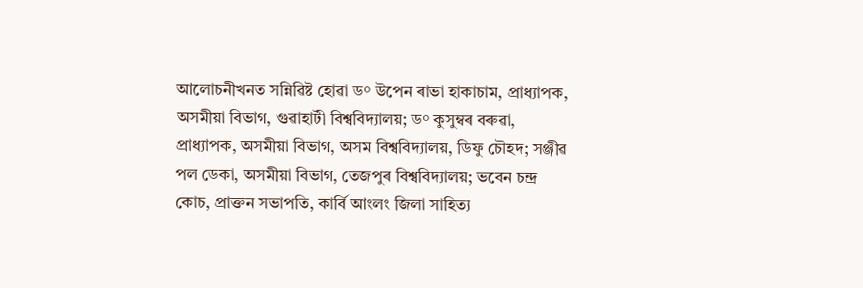আলোচনীখনত সন্নিৱিষ্ট হোৱা ড° উপেন ৰাভা হাকাচাম, প্ৰাধ্যাপক, অসমীয়া বিভাগ, গুৱাহাটী বিশ্ববিদ্যালয়; ড° কুসুম্বৰ বৰুৱা, প্ৰাধ্যাপক, অসমীয়া বিভাগ, অসম বিশ্ববিদ্যালয়, ডিফু চৌহদ; সঞ্জীৱ পল ডেকা, অসমীয়া বিভাগ, তেজপুৰ বিশ্ববিদ্যালয়; ভবেন চন্দ্ৰ কোচ, প্ৰাক্তন সভাপতি, কাৰ্বি আংলং জিলা সাহিত্য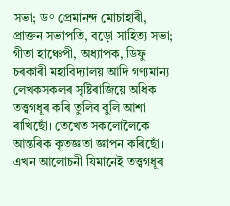সভা; ড° প্ৰেমানন্দ মোচাহাৰী, প্ৰাক্তন সভাপতি, বড়ো সাহিত্য সভা; গীতা হাঞ্চেপী, অধ্যাপক, ডিফু চৰকাৰী মহাবিদ্যালয় আদি গণ্যমান্য লেখকসকলৰ সৃষ্টিৰাজিয়ে অধিক তত্ত্বগধূৰ কৰি তুলিব বুলি আশা ৰাখিছোঁ। তেখেত সকলোলৈকে আন্তৰিক কৃতজ্ঞতা জ্ঞাপন কৰিছোঁ।
এখন আলোচনী যিমানেই তত্ত্বগধূৰ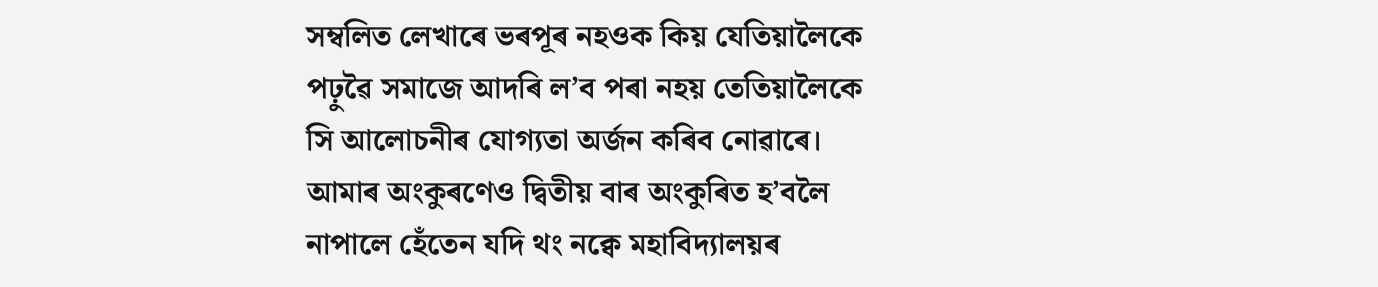সম্বলিত লেখাৰে ভৰপূৰ নহওক কিয় যেতিয়ালৈকে পঢ়ুৱৈ সমাজে আদৰি ল’ব পৰা নহয় তেতিয়ালৈকে সি আলোচনীৰ যোগ্যতা অৰ্জন কৰিব নোৱাৰে। আমাৰ অংকুৰণেও দ্বিতীয় বাৰ অংকুৰিত হ’বলৈ নাপালে হেঁতেন যদি থং নক্বে মহাবিদ্যালয়ৰ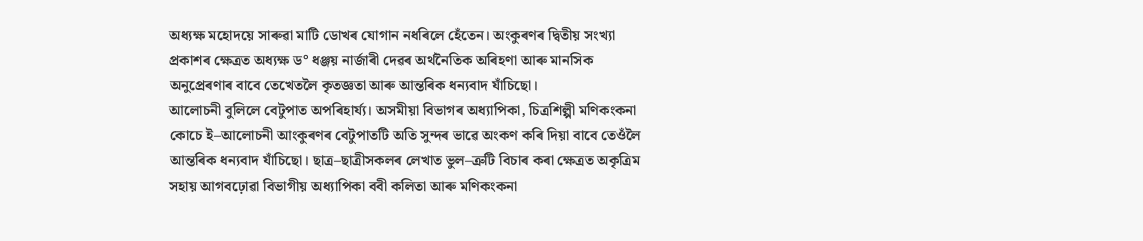অধ্যক্ষ মহোদয়ে সাৰুৱা মাটি ডোখৰ যোগান নধৰিলে হেঁতেন। অংকুৰণৰ দ্বিতীয় সংখ্যা প্ৰকাশৰ ক্ষেত্ৰত অধ্যক্ষ ড° ধঞ্জয় নাৰ্জাৰী দেৱৰ অৰ্থনৈতিক অৰিহণা আৰু মানসিক অনুপ্ৰেৰণাৰ বাবে তেখেতলৈ কৃতজ্ঞতা আৰু আন্তৰিক ধন্যবাদ যাঁচিছো।
আলোচনী বুলিলে বেটুপাত অপৰিহাৰ্য্য। অসমীয়া বিভাগৰ অধ্যাপিকা, চিত্ৰশিল্পী মণিকংকনা কোচে ই–আলোচনী আংকুৰণৰ বেটুপাতটি অতি সুন্দৰ ভাৱে অংকণ কৰি দিয়া বাবে তেওঁলৈ আন্তৰিক ধন্যবাদ যাঁচিছো। ছাত্ৰ–ছাত্ৰীসকলৰ লেখাত ভুল–ত্ৰুটি বিচাৰ কৰা ক্ষেত্ৰত অকৃত্ৰিম সহায় আগবঢ়োৱা বিভাগীয় অধ্যাপিকা ববী কলিতা আৰু মণিকংকনা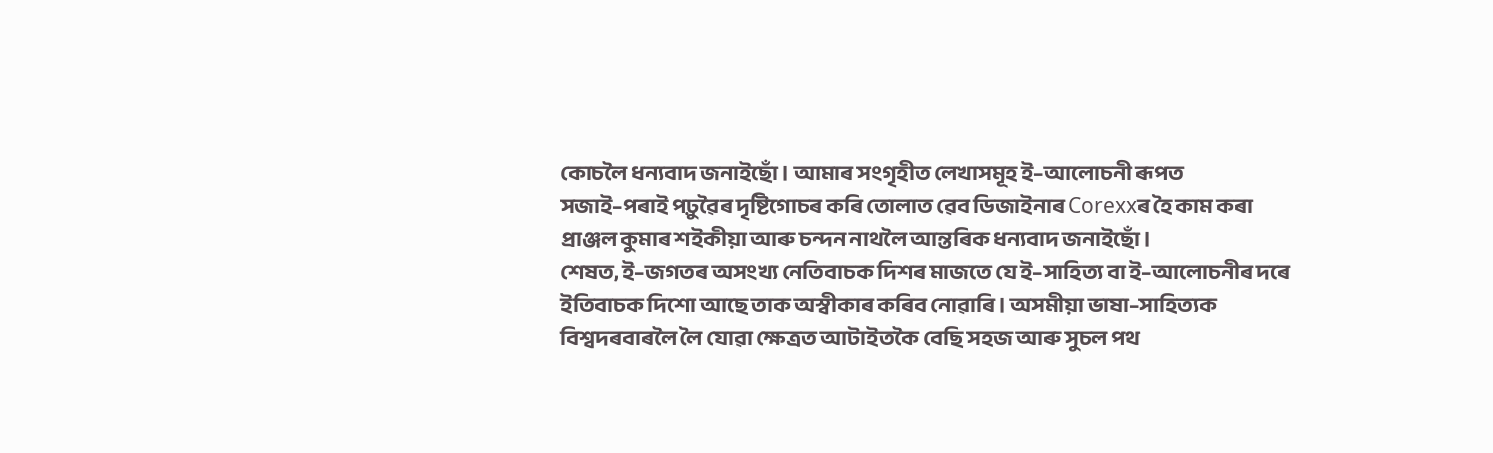কোচলৈ ধন্যবাদ জনাইছোঁ। আমাৰ সংগৃহীত লেখাসমূহ ই–আলোচনী ৰূপত সজাই–পৰাই পঢ়ুৱৈৰ দৃষ্টিগোচৰ কৰি তোলাত ৱেব ডিজাইনাৰ Corexxৰ হৈ কাম কৰা প্ৰাঞ্জল কুমাৰ শইকীয়া আৰু চন্দন নাথলৈ আন্তৰিক ধন্যবাদ জনাইছোঁ।
শেষত, ই–জগতৰ অসংখ্য নেতিবাচক দিশৰ মাজতে যে ই–সাহিত্য বা ই–আলোচনীৰ দৰে ইতিবাচক দিশো আছে তাক অস্বীকাৰ কৰিব নোৱাৰি। অসমীয়া ভাষা–সাহিত্যক বিশ্বদৰবাৰলৈ লৈ যোৱা ক্ষেত্ৰত আটাইতকৈ বেছি সহজ আৰু সুচল পথ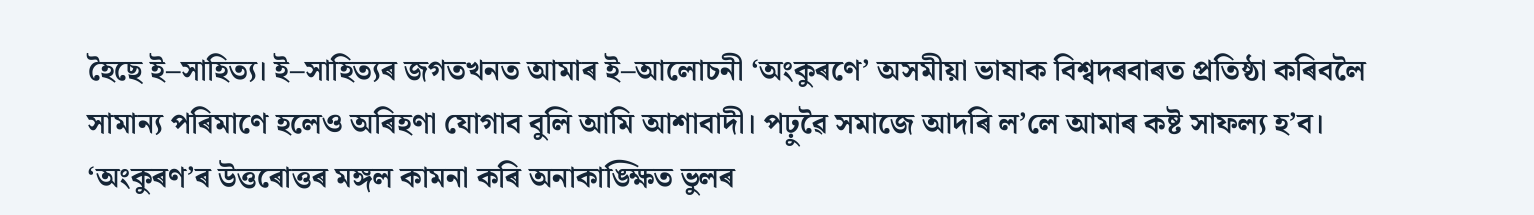হৈছে ই–সাহিত্য। ই–সাহিত্যৰ জগতখনত আমাৰ ই–আলোচনী ‘অংকুৰণে’ অসমীয়া ভাষাক বিশ্বদৰবাৰত প্ৰতিষ্ঠা কৰিবলৈ সামান্য পৰিমাণে হলেও অৰিহণা যোগাব বুলি আমি আশাবাদী। পঢ়ুৱৈ সমাজে আদৰি ল’লে আমাৰ কষ্ট সাফল্য হ’ব।
‘অংকুৰণ’ৰ উত্তৰোত্তৰ মঙ্গল কামনা কৰি অনাকাঙ্ক্ষিত ভুলৰ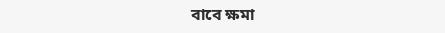বাবে ক্ষমা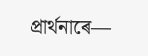প্ৰাৰ্থনাৰে—